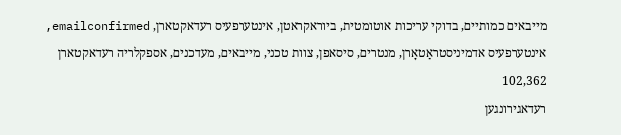מייבאים כמותיים, בדוקי עריכות אוטומטית, ביוראקראטן, אינטערפעיס רעדאקטארן, emailconfirmed, אינטערפעיס אדמיניסטראַטאָרן, מנטרים, סיסאפן, צוות טכני, מייבאים, מעדכנים, אספקלריה רעדאקטארן
102,362
רעדאגירונגען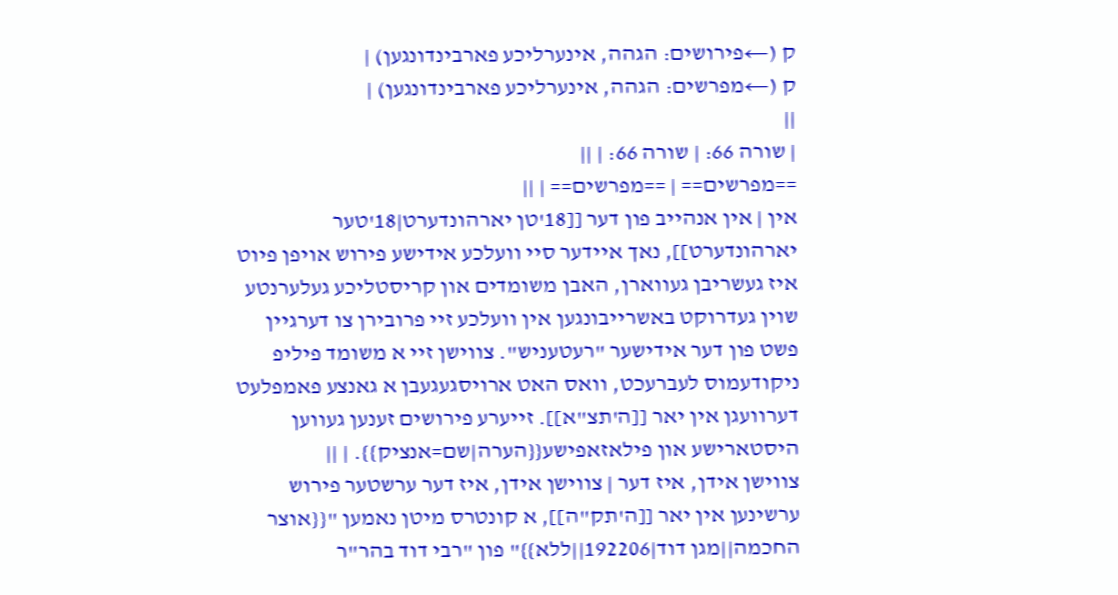ק (←פירושים: הגהה, אינערליכע פארבינדונגען) |
ק (←מפרשים: הגהה, אינערליכע פארבינדונגען) |
||
| שורה 66: | שורה 66: | ||
==מפרשים== | ==מפרשים== | ||
אין | אין אנהייב פון דער [[18'טן יארהונדערט|18'טער יארהונדערט]], נאך איידער סיי וועלכע אידישע פירוש אויפן פיוט איז געשריבן געווארן, האבן משומדים און קריסטליכע געלערנטע שוין געדרוקט באשרייבונגען אין וועלכע זיי פרובירן צו דערגיין פשט פון דער אידישער "רעטעניש". צווישן זיי א משומד פיליפ ניקודעמוס לעברעכט, וואס האט ארויסגעגעבן א גאנצע פאמפלעט דערוועגן אין יאר [[ה'תצ"א]]. זייערע פירושים זענען געווען היסטארישע און פילאזאפישע{{הערה|שם=אנציק}}. | ||
צווישן אידן, איז דער | צווישן אידן, איז דער ערשטער פירוש ערשינען אין יאר [[ה'תק"ה]], א קונטרס מיטן נאמען "{{אוצר החכמה||מגן דוד|192206||ללא}}" פון "רבי דוד בהר"ר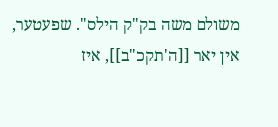משולם משה בק"ק הילס". שפעטער, אין יאר [[ה'תקכ"ב]], איז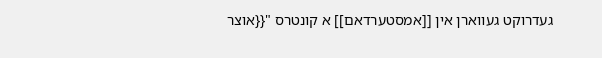געדרוקט געווארן אין [[אמסטערדאם]] א קונטרס "{{אוצר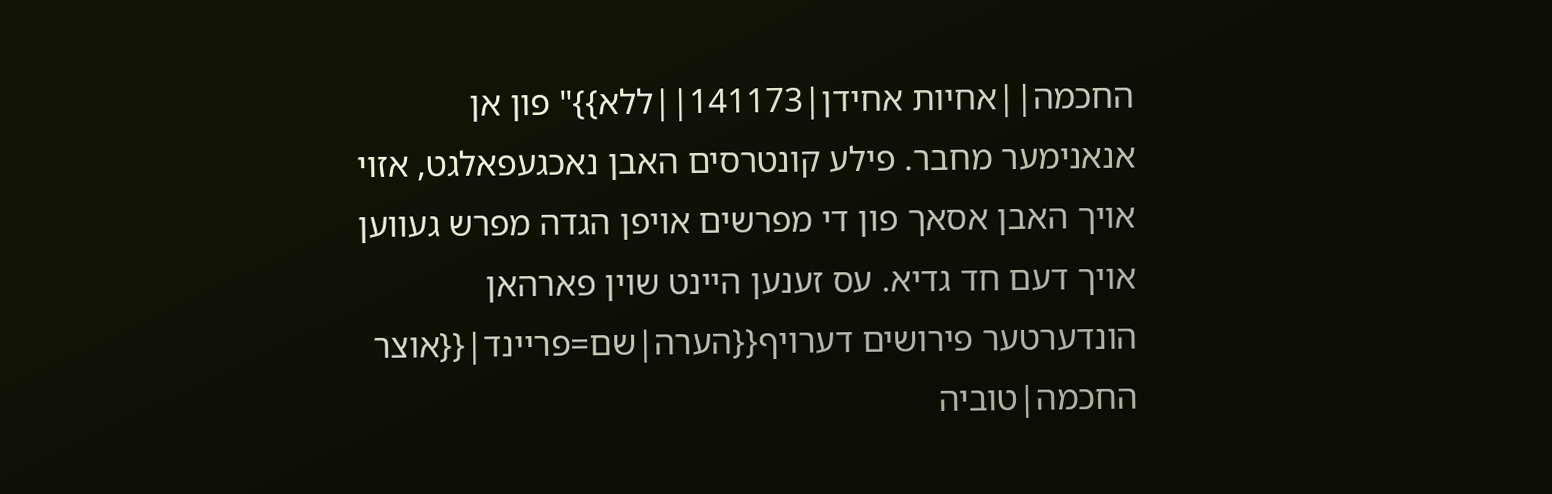החכמה||אחיות אחידן|141173||ללא}}" פון אן אנאנימער מחבר. פילע קונטרסים האבן נאכגעפאלגט, אזוי אויך האבן אסאך פון די מפרשים אויפן הגדה מפרש געווען אויך דעם חד גדיא. עס זענען היינט שוין פארהאן הונדערטער פירושים דערויף{{הערה|שם=פריינד|{{אוצר החכמה|טוביה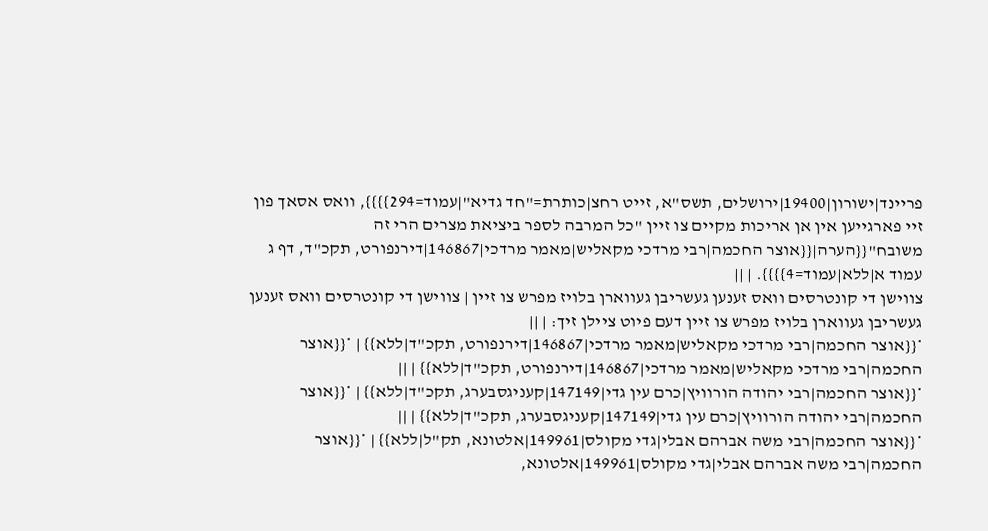פריינד|ישורון|19400|ירושלים, תשס"א, זייט רחצ|כותרת="חד גדיא"|עמוד=294}}}}, וואס אסאך פון זיי פארגייען אין אן אריכות מקיים צו זיין "כל המרבה לספר ביציאת מצרים הרי זה משובח"{{הערה|{{אוצר החכמה|רבי מרדכי מקאליש|מאמר מרדכי|146867|דירנפורט, תקכ"ד, דף ג עמוד א|ללא|עמוד=4}}}}. | ||
צווישן די קונטרסים וואס זענען געשריבן געווארן בלויז מפרש צו זיין | צווישן די קונטרסים וואס זענען געשריבן געווארן בלויז מפרש צו זיין דעם פיוט ציילן זיך: | ||
*{{אוצר החכמה|רבי מרדכי מקאליש|מאמר מרדכי|146867|דירנפורט, תקכ"ד|ללא}} | *{{אוצר החכמה|רבי מרדכי מקאליש|מאמר מרדכי|146867|דירנפורט, תקכ"ד|ללא}} | ||
*{{אוצר החכמה|רבי יהודה הורוויץ|כרם עין גדי|147149|קעניגסבערג, תקכ"ד|ללא}} | *{{אוצר החכמה|רבי יהודה הורוויץ|כרם עין גדי|147149|קעניגסבערג, תקכ"ד|ללא}} | ||
*{{אוצר החכמה|רבי משה אברהם אבלי|גדי מקולס|149961|אלטונא, תק"ל|ללא}} | *{{אוצר החכמה|רבי משה אברהם אבלי|גדי מקולס|149961|אלטונא,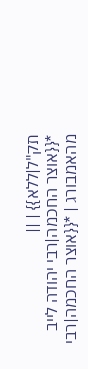תק"ל|ללא}} | ||
*{{אוצר החכמה|רבי יהודה לייב מהאמבורג | *{{אוצר החכמה|רבי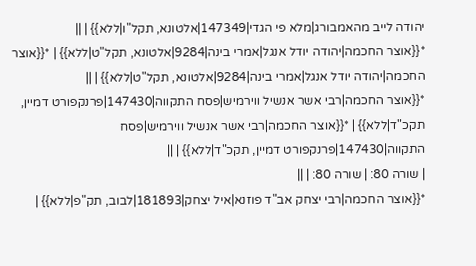יהודה לייב מהאמבורג|מלא פי הגדי|147349|אלטונא, תקל"ו|ללא}} | ||
*{{אוצר החכמה|יהודה יודל אנגל|אמרי בינה|9284|אלטונא, תקל"ט|ללא}} | *{{אוצר החכמה|יהודה יודל אנגל|אמרי בינה|9284|אלטונא, תקל"ט|ללא}} | ||
*{{אוצר החכמה|רבי אשר אנשיל ווירמיש|פסח התקווה|147430|פרנקפורט דמיין, תקכ"ד|ללא}} | *{{אוצר החכמה|רבי אשר אנשיל ווירמיש|פסח התקווה|147430|פרנקפורט דמיין, תקכ"ד|ללא}} | ||
| שורה 80: | שורה 80: | ||
*{{אוצר החכמה|רבי יצחק אב"ד פוזנא|איל יצחק|181893|לבוב, תק"פ|ללא}} |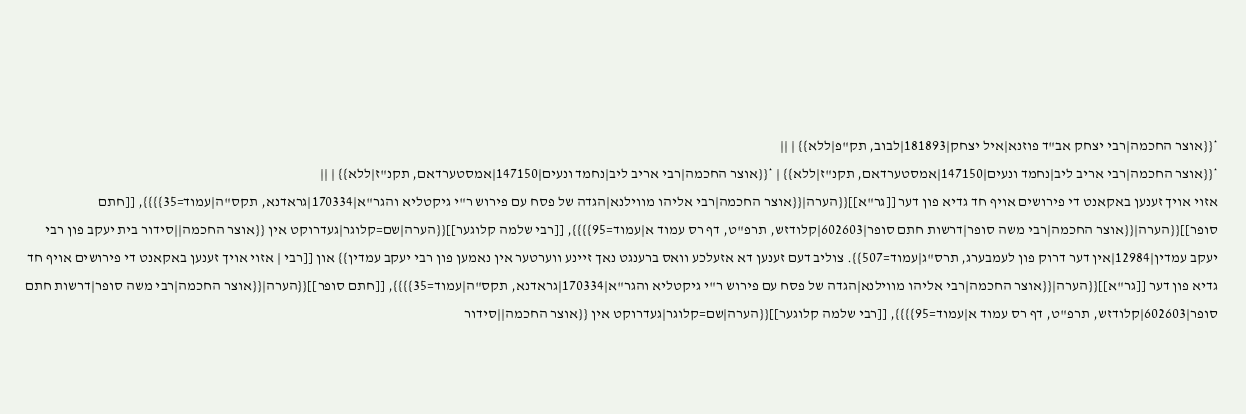*{{אוצר החכמה|רבי יצחק אב"ד פוזנא|איל יצחק|181893|לבוב, תק"פ|ללא}} | ||
*{{אוצר החכמה|רבי אריב ליב|נחמד ונעים|147150|אמסטערדאם, תקנ"ז|ללא}} | *{{אוצר החכמה|רבי אריב ליב|נחמד ונעים|147150|אמסטערדאם, תקנ"ז|ללא}} | ||
אזוי אויך זענען באקאנט די פירושים אויף חד גדיא פון דער [[גר"א]]{{הערה|{{אוצר החכמה|רבי אליהו מווילנא|הגדה של פסח עם פירוש ר"י גיקטליא והגר"א|170334|גראדנא, תקס"ה|עמוד=35}}}}, [[חתם סופר]]{{הערה|{{אוצר החכמה|רבי משה סופר|דרשות חתם סופר|602603|קלודזש, תרפ"ט, דף רס עמוד א|עמוד=95}}}}, [[רבי שלמה קלוגער]]{{הערה|שם=קלוגר|געדרוקט אין {{אוצר החכמה||סידור בית יעקב פון רבי יעקב עמדין|12984|אין דער דרוק פון לעמבערג, תרס"ג|עמוד=507}}. צוליב דעם זענען דא אזעלכע וואס ברענגט נאך זיינע ווערטער אין נאמען פון רבי יעקב עמדין}} און [[רבי | אזוי אויך זענען באקאנט די פירושים אויף חד גדיא פון דער [[גר"א]]{{הערה|{{אוצר החכמה|רבי אליהו מווילנא|הגדה של פסח עם פירוש ר"י גיקטליא והגר"א|170334|גראדנא, תקס"ה|עמוד=35}}}}, [[חתם סופר]]{{הערה|{{אוצר החכמה|רבי משה סופר|דרשות חתם סופר|602603|קלודזש, תרפ"ט, דף רס עמוד א|עמוד=95}}}}, [[רבי שלמה קלוגער]]{{הערה|שם=קלוגר|געדרוקט אין {{אוצר החכמה||סידור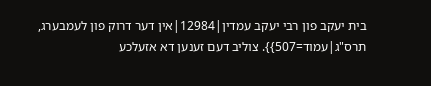בית יעקב פון רבי יעקב עמדין|12984|אין דער דרוק פון לעמבערג, תרס"ג|עמוד=507}}. צוליב דעם זענען דא אזעלכע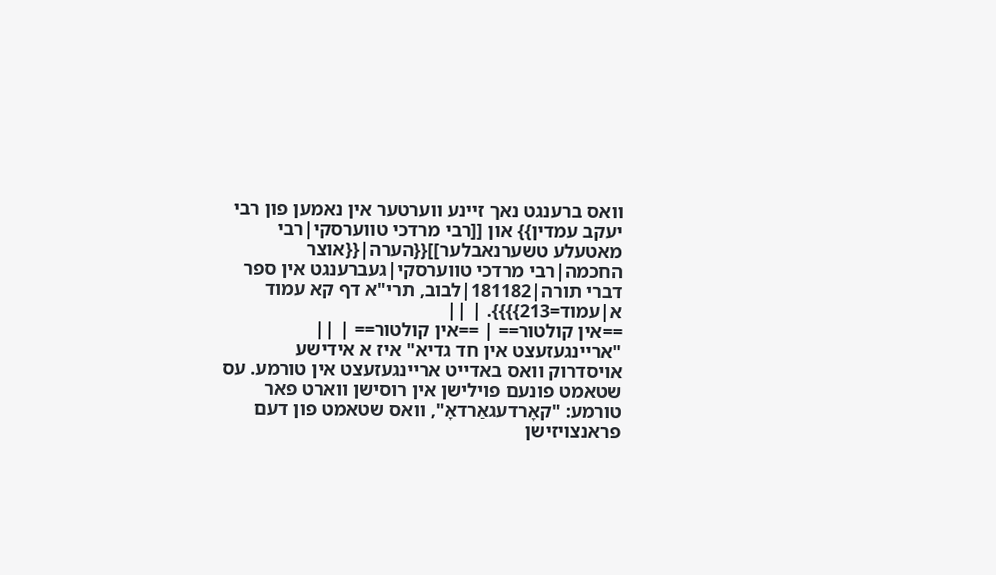וואס ברענגט נאך זיינע ווערטער אין נאמען פון רבי יעקב עמדין}} און [[רבי מרדכי טווערסקי|רבי מאטעלע טשערנאבלער]]{{הערה|{{אוצר החכמה|רבי מרדכי טווערסקי|געברענגט אין ספר דברי תורה|181182|לבוב, תרי"א דף קא עמוד א|עמוד=213}}}}. | ||
==אין קולטור== | ==אין קולטור== | ||
"אריינגעזעצט אין חד גדיא" איז א אידישע אויסדרוק וואס באדייט אריינגעזעצט אין טורמע. עס שטאמט פונעם פוילישן אין רוסישן ווארט פאר טורמע: "קאָרדעגאַרדאָ", וואס שטאמט פון דעם פראנצויזישן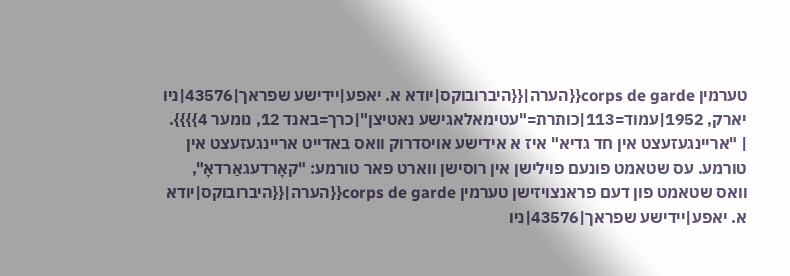טערמין corps de garde{{הערה|{{היברובוקס|יודא א. יאפע|יידישע שפראך|43576|ניו יארק, 1952|עמוד=113|כותרת="עטימאלאגישע נאטיצן"|כרך=באנד 12, נומער 4}}}}. | "אריינגעזעצט אין חד גדיא" איז א אידישע אויסדרוק וואס באדייט אריינגעזעצט אין טורמע. עס שטאמט פונעם פוילישן אין רוסישן ווארט פאר טורמע: "קאָרדעגאַרדאָ", וואס שטאמט פון דעם פראנצויזישן טערמין corps de garde{{הערה|{{היברובוקס|יודא א. יאפע|יידישע שפראך|43576|ניו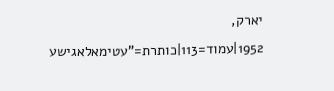יארק, 1952|עמוד=113|כותרת="עטימאלאגישע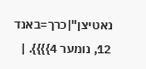נאטיצן"|כרך=באנד 12, נומער 4}}}}. |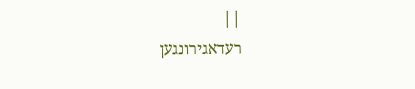||
רעדאגירונגען